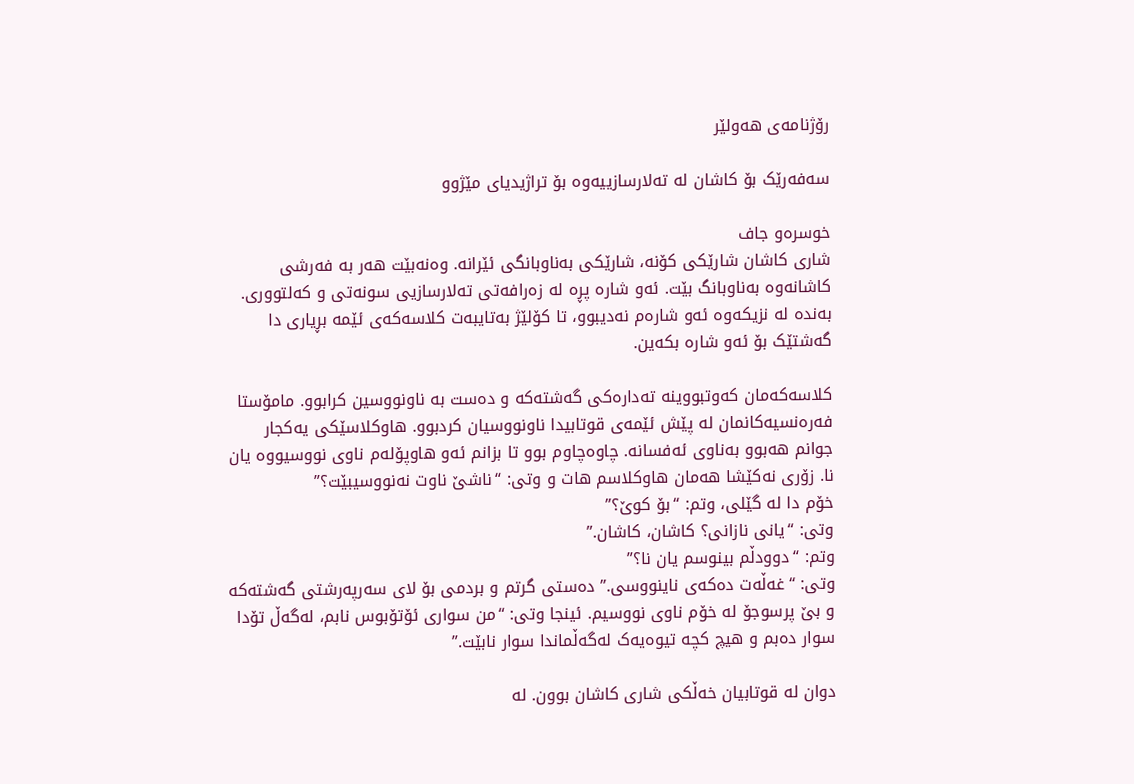رۆژنامەی ھەولێر

سەفەرێک بۆ کاشان لە تەلارسازییەوە بۆ تراژیدیای مێژوو

خوسره‌و جاف
شاری کاشان شارێکی کۆنە، شارێکی بەناوبانگی ئێرانە. وەنەبێت هەر بە فەرشی کاشانەوە بەناوبانگ بێت. ئه‌و شارە پڕە لە زەرافەتی تەلارسازیی سونه‌تی و کەلتووری. بەندە لە نزیکەوە ئەو شارەم نەدیبوو، تا کۆلێژ بەتایبەت کلاسەکەی ئێمە بڕیاری دا گەشتێک بۆ ئەو شارە بکەین.

کلاسەکەمان کەوتبووینە تەدارەکی گەشتەکە و دەست بە ناونووسین کرابوو. مامۆستا فەرەنسیەکانمان لە پێش ئێمەی قوتابیدا ناونووسیان کردبوو. هاوکلاسێکی یەكجار جوانم هەبوو بەناوی ئەفسانە. چاوەچاوم بوو تا بزانم ئەو هاوپۆلەم ناوی نووسیووە یان نا. زۆری نەکێشا هەمان هاوکلاسم هات و وتی: “ناشێ ناوت نەنووسیبێت؟”
خۆم دا لە گێلی، وتم: “بۆ کوێ؟”
وتی: “یانی نازانی؟ کاشان، کاشان.”
وتم: “دوودڵم بینوسم یان نا؟”
وتی: “غەڵەت دەکەی ناینووسی.” دەستی گرتم و بردمی بۆ لای سەرپەرشتی گەشتەکە و بێ پرسوجۆ لە خۆم ناوی نووسیم. ئینجا وتی: “من سواری ئۆتۆبوس نابم، لەگەڵ تۆدا سوار دەبم و هیچ کچە تیوەیەک لەگەڵماندا سوار نابێت.”

دوان لە قوتابیان خەڵکی شاری کاشان بوون. لە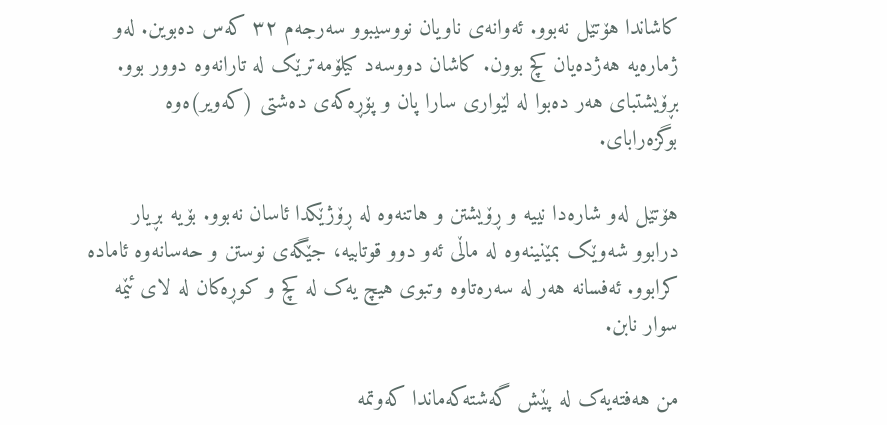کاشاندا هۆتێل نەبوو. ئەوانەی ناویان نووسیبوو سەرجەم ٣٢ کەس دەبوین. لەو ژمارەیە هەژدەیان کچ بوون. کاشان دووسەد کیلۆمەترێک لە تارانەوە دوور بوو. بڕۆیشتبای هەر دەبوا لە لێواری سارا پان و پۆڕەکەی دەشتی (کەویر)ەوە بوگزەرابای.

هۆتێل لەو شارەدا نییه‌ و ڕۆیشتن و هاتنەوە لە ڕۆژێکدا ئاسان نه‌بوو. بۆیە بڕیار درابوو شەوێک بمێنینەوە لە ماڵی ئەو دوو قوتابیە، جێگەی نوستن و حەسانەوە ئامادە کرابوو. ئەفسانە هەر لە سەرەتاوە وتبوی هیچ یەک لە کچ و کوڕەکان لە لای ئێمە سوار نابن.

من هەفتەیەک لە پێش گەشتەکەماندا کەوتمە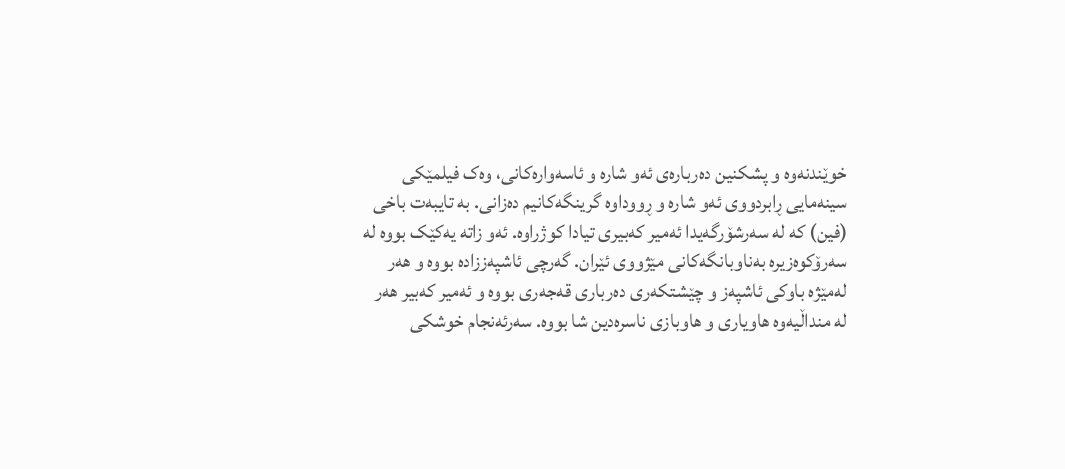خوێندنەوە و پشکنین دەربارەی ئەو شارە و ئاسەوارەکانی، وەک فیلمێکی سینەمایی ڕابردووی ئەو شارە و ڕووداوە گرینگەکانیم دەزانی. بە تایبەت باخی (فین) کە لە سەرشۆرگەیدا ئەمیر کەبیری تیادا کوژراوە. ئەو زاتە یەکێک بووە لە سه‌رۆكوەزیرە بەناوبانگەکانی مێژووی ئێران. گەرچی ئاشپەززادە بووە و هەر لەمێژە باوکی ئاشپەز و چێشتکەری دەرباری قەجەری بووە و ئەمیر کەبیر هەر لە منداڵیەوە هاویاری و هاوبازی ناسرەدین شا بووە. سەرئەنجام خوشکی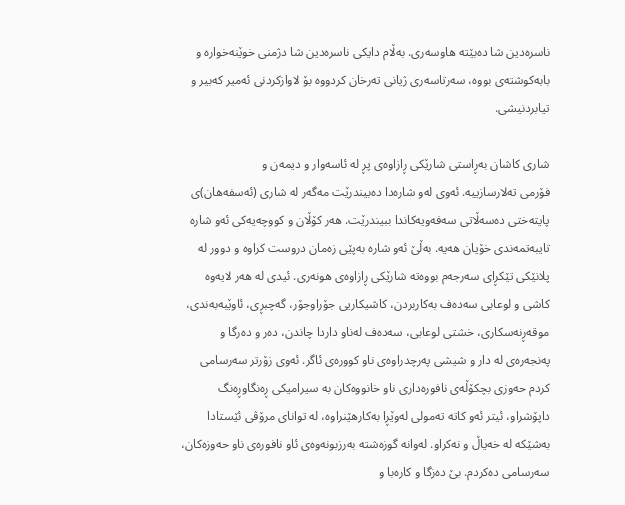ناسرەدین شا دەبێتە هاوسەری. بەڵام دایکی ناسرەدین شا دژمنی خوێنەخوارە و بابەکوشتەی بووە، سەرتاسەری ژیانی تەرخان کردووە بۆ لاوازکردنی ئەمیر کەبیر و تیابردنیشی.

شاری کاشان بەڕاستی شارێکی ڕازاوەی پڕ لە ئاسەوار و دیمەن و فۆرمی ‌تەلارسازییه‌. ئەوی لەو شارەدا دەبیندرێت مەگەر لە شاری (ئەسفەهان)ی پایتەختی دەسەڵاتی سەفەویەکاندا ببیندرێت. هەر کۆڵان و کووچەیەکی ئەو شارە تایبەتمەندی خۆیان هەیە. بەڵێ ئەو شارە بەپێی زەمان دروست کراوە و دوور لە پلانێکی تێکڕای سەرجەم بووەتە شارێکی ڕازاوەی هونەری. ئیدی لە هەر لایەوە کاشی و لوعابی سەدەف بەکاربردن، کاشیکاریی جۆراوجۆر، گەچبڕی، ئاوێبەبەندی، موقەڕنەسکاری، خشتی لوعابی، سەدەف لەناو داردا چاندن، دەر و دەرگا و په‌نجه‌ره‌ی لە دار و شیشی پەرچدراوەی ناو کوورەی ئاگر. ئەوی زۆرتر سەرسامی کردم حەوزی بچکۆڵەی نافورەداری ناو خانووەکان بە سیرامیکی ڕەنگاوڕەنگ داپۆشراو، ئیتر ئەو کاتە تەمولی له‌وێڕا بەکارهێنراوە، لە توانای مرۆڤی ئێستادا بەشێکە لە خەیاڵ و نەکراو. لەوانە گوزەشتە بەرزبونەوەی ئاو نافورەی ناو حەوزەکان، سەرسامی دەکردم. بێ دەزگا و کارەبا و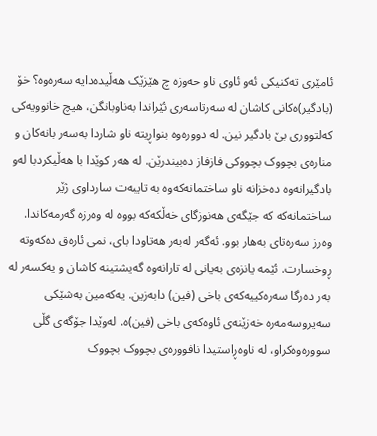ئامێری تەکنیکی ئەو ئاوی ناو حەوزە چ هێزێک هەڵیدەدایە سەرەوە؟ خۆ (بادگیر)ەکانی کاشان لە سەرتاسەری ئێراندا بەناوبانگن، هیچ خانوویەکی کەلتووری بێ بادگیر نین. لە دوورەوە بنواڕیتە ناو شاردا بەسەر بانەکان و منارەی بچووک بچووکی فازفاز دەبیندرێن. لە هەر کوێدا با هەڵیکردبا لەو بادگیرانەوە دەخزانە ناو ساختمانەکەوە بە تایبەت سارداوی ژێر ساختمانەکە کە جێگەی هەنوزگای خەڵکەکە بووە لە وەرزە گەرمەکاندا. وەرز سەرەتای بەهار بوو. ئەگەر لەبەر هەتاودا بای، نمی ئارەق دەکەوتە ڕوخسارت. ئێمە یانزەی بەیانی لە تارانەوە گەیشتینە کاشان و یەکسەر لە بەر دەرگا سەرەکییەکەی باخی (فین) دابەزین. یەکەمین بەشێکی سەیروسەمەرە خەزێنەی ئاوەکەی باخی (فین)ە. لەوێدا جۆگەی گڵی سوورەوەکراو، لە ناوەڕاستیدا نافوورەی بچووک بچووک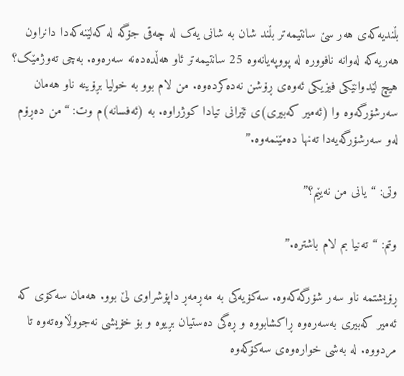بڵندیەکەی هەر سێ سانتیمەتر بڵند شان بە شانی یەک لە چەقی جۆگە لە کەلێنەکەدا دانراون هەریەکە لەوانە نافوورە لە پووپەیانەوە 25 سانتیمەتر ئاو هەڵدەدەنە سەرەوە. بەچی تەوژمێک؟ هیچ لێدوانێکی فیزیکی ئەوەی ڕۆشن نەدەکردەوە. من لام بوو بە خولیا بڕۆینە ناو هەمان سەرشۆرگەوە وا (ئەمیر کەبیری)ی ئێرانی تیادا کوژراوە. بە (ئەفسانە)م وت: “من دەڕۆم لەو سەرشۆرگەیەدا تەنها دەمێنمەوە.”

وتی: “یانی من نەیێم؟”

وتم: “تەنیا بم لام باشترە.”

ڕۆیشتمە ناو سەر شۆرگەکەوە. سەکۆیەکی بە مەڕمەڕ داپۆشراوی لێ بوو. هەمان سەکۆی کە ئەمیر کەبیری بەسەرەوە ڕاکشابووە و ڕەگی دەستیان بڕیوە و بۆ خۆیشی نەجووڵاوەتەوە تا مردووە. لە بەشی خوارەوەی سەکۆکەوە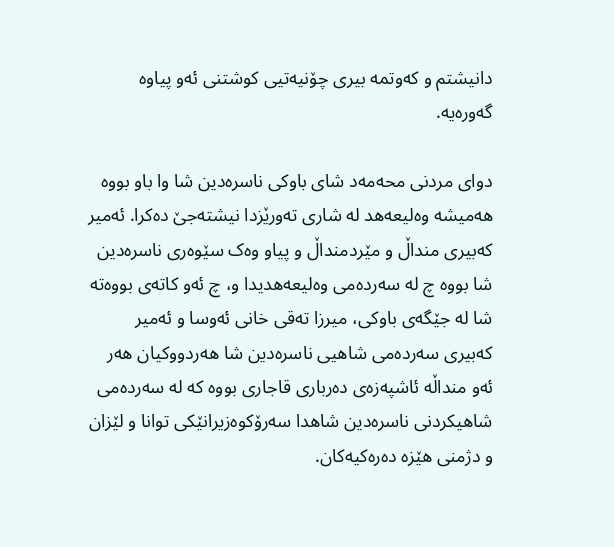دانیشتم و کەوتمە بیری چۆنیه‌تیی کوشتنی ئەو پیاوە گەورەیه‌.

دوای مردنی محەمەد شای باوکی ناسرەدین شا وا باو بووە هەمیشە وەلیعەهد لە شاری تەورێزدا نیشتەجێ دەکرا. ئەمیر کەبیری منداڵ و مێردمنداڵ و پیاو وەک سێوەری ناسرەدین شا بووە چ لە سەردەمی وەلیعەهدیدا و، چ ئەو کاتەی بووەتە شا لە جێگەی باوکی، میرزا تەقی خانی ئەوسا و ئەمیر کەبیری سەردەمی شاهیی ناسرەدین شا هەردووکیان هەر ئەو منداڵە ئاشپەزەی دەرباری قاجاری بووە کە لە سەردەمی شاهیکردنی ناسرەدین شاهدا سه‌رۆكوەزیرانێکی توانا و لێزان و دژمنی هێزە دەرەکیەکان.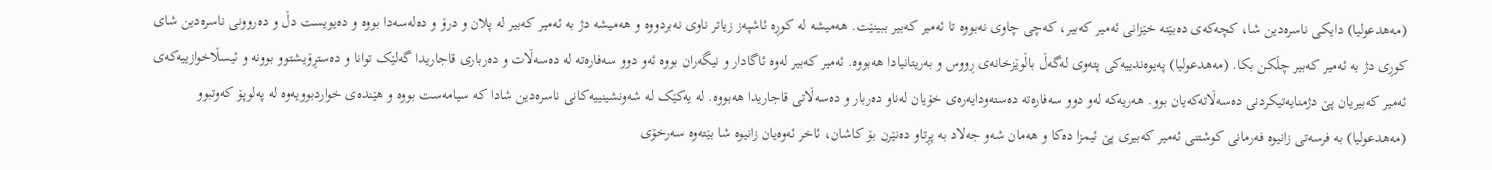(مەهدعولیا) دایکی ناسرەدین شا، کچەکەی دەبێتە خێزانی ئەمیر کەبیر، کەچی چاوی نەبووە تا ئەمیر کەبیر ببینێت. هەمیشە لە کوڕە ئاشپەز زیاتر ناوی نەبردووە و هەمیشە دژ بە ئەمیر کەبیر لە پلان و درۆ و دەلەسەدا بووە و دەیویست دڵ و ده‌روونی ناسرەدین شای کوڕی دژ بە ئەمیر کەبیر چڵکن بکا. (مەهدعولیا) پەیوەندییەکی پتەوی لەگەڵ باڵوێزخانەی ڕووس و بەریتانیادا هەبووە. ئەمیر کەبیر لەوە ئاگادار و نیگەران بووە ئەو دوو سەفارەتە لە دەسەڵات و دەرباری قاجاریدا گەلێک توانا و دەستڕۆیشتوو بوونە و ئیسڵاخوازییەکەی ئەمیر کەبیریان پێ دژمنایەتیکردنی دەسەڵاتەکەیان بوو. هەریەکە لەو دوو سەفارەتە دەستەودایەرەی خۆیان لەناو دەربار و دەسەڵاتی قاجاریدا هەبووە. لە یەکێک لە شەونشینییه‌کانی ناسرەدین شادا کە سیامەست بووە و هێندەی خواردبوویەوە لە پەلوپۆ کەوتبوو (مەهدعولیا) بە فرسەتی زانیوە فەرمانی کوشتنی ئەمیر کەبیری پێ ئیمزا دەکا و هەمان شەو جەلاد بە پڕتاو دەنێرن بۆ کاشان، ئاخر ئەوەیان زانیوە شا بێتەوە سەرخۆی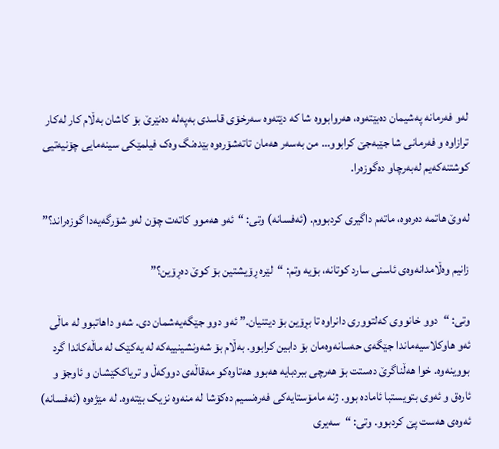لەو فەرمانە پەشیمان دەبێتەوە، هەروابووە شا کە دێتەوە سەرخۆی قاسد‌ی بەپەلە دەنێرێ بۆ کاشان بەڵام کار لەکار ترازاوە و فەرمانی شا جێبەجێ کرابوو… من بەسەر هەمان تاتەشۆرەوە بێدەنگ وەک فیلمێکی سینەمایی چۆنیه‌تیی کوشتنەکەیم لەبەرچاو دەگوزەرا.

لەوێ هاتمە دەرەوە، ماتەم داگیری کردبووم. (ئەفسانە) وتی: “ئەو هەموو کاتەت چۆن لەو شۆرگەیەدا گوزەراند؟”

زانیم وەڵامدانەوەی ئاسنی سارد کوتانە، بۆیە وتم: “لێرە ڕۆیشتین بۆ کوێ دەڕۆین؟”

وتی: “دوو خانووی کەلتووری دانراوە تا بڕۆین بۆ دیتنیان.” ئەو دوو جێگەیەشمان دی. شەو داهاتبوو لە ماڵی ئەو هاوکلاسیەماندا جێگەی حەسانەوەمان بۆ دابین کرابوو. بەڵام بۆ شەونشینییه‌کە لە یەکێک لە ماڵەکاندا گرد بووینەوە. خوا هەڵناگرێ دەستت بۆ هەرچی ببردبایە هەبوو هەتاوەکو مەقاڵەی دووکەڵ و تریاککێشان و ئاوجۆ و ئارەق و ئەوی بتویستبا ئامادە بوو. ژنە مامۆستایەکی فەرەنسیم دەکۆشا لە منەوە نزیک بێتەوە. لە مێژەوە (ئەفسانە) ئەوەی هەست پێ کردبوو. وتی: “سەیری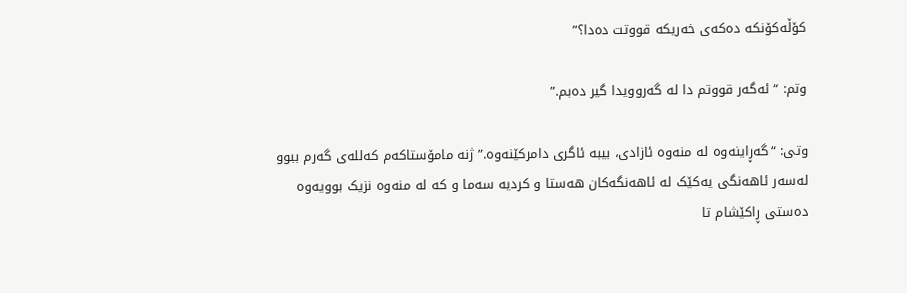کۆڵەکۆنكه‌ دەکەی خەریکە قووتت دەدا؟”

وتم: “ئەگەر قووتم دا لە گەروویدا گیر دەبم.”

وتی: “گەڕاینەوە لە منەوە ئازادی، بیبە ئاگری دامرکێنەوە.” ژنە مامۆستاکەم کەللەی گەرم ببوو لەسەر ئاهەنگی یەکێک لە ئاهەنگەکان هەستا و کردیە سەما و کە لە منەوە نزیک بوویەوە دەستی ڕاکێشام تا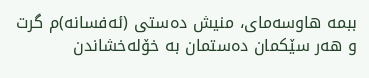ببمە هاوسەمای، منیش دەستی (ئەفسانە)م گرت و هەر سێکمان دەستمان بە خۆلەخشاندن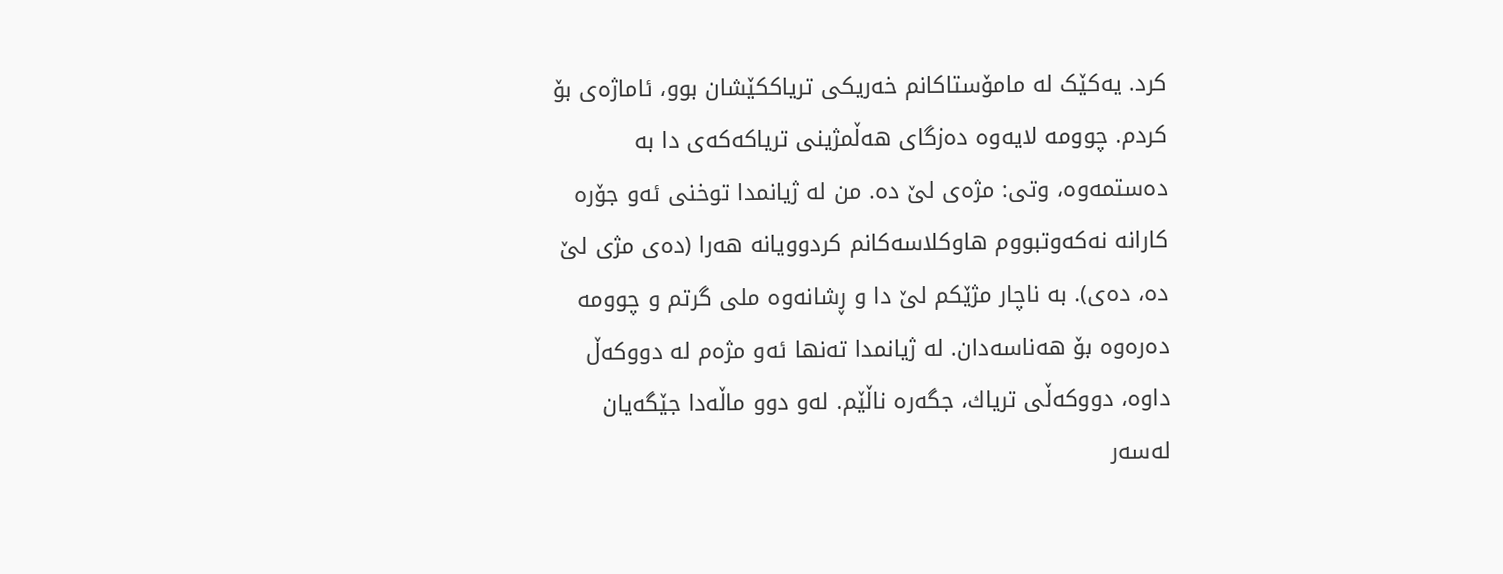کرد. یەکێک لە مامۆستاکانم خەریکی تریاککێشان بوو، ئاماژەی بۆ کردم. چوومە لایەوە دەزگای هەڵمژینی تریاکەکەی دا بە دەستمەوە، وتی: مژەی لێ دە. من لە ژیانمدا توخنی ئەو جۆرە کارانە نەکەوتبووم هاوکلاسەکانم کردوویانە هەرا (دەی مژی لێ دە، دەی). بە ناچار مژێکم لێ دا و ڕشانەوە ملی گرتم و چوومە دەرەوە بۆ هەناسەدان. لە ژیانمدا تەنها ئەو مژەم لە دووکەڵ داوە، دووكه‌ڵی تریاك، جگه‌ره‌ ناڵێم. لەو دوو ماڵەدا جێگەیان لەسەر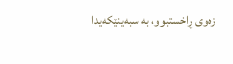زەوی ڕاخستبوو، بە سبەینێکەیدا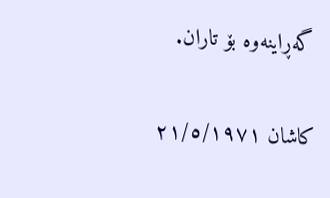گەڕاینەوە بۆ تاران.

کاشان ٢١/٥/١٩٧١